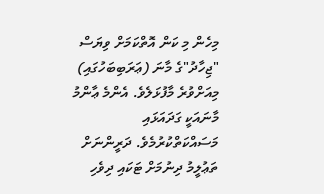މިހެން މި ކަން އޮތްކަމަށް ވިޔަސް "ޖިހާދު"ގެ މާނަ (ޢަރަބިބަހުގައި) މިއަށްވުރެ މާފުޅަލެވެ. އެންމެ ޢާންމު މާނައަކީ ގަދައަޅައި މަސައްކަތްކުރުމެވެ. ދަރީންނަށް ތަޢުލީމު ދިނުމަށް ޓަކައި ދިވެހި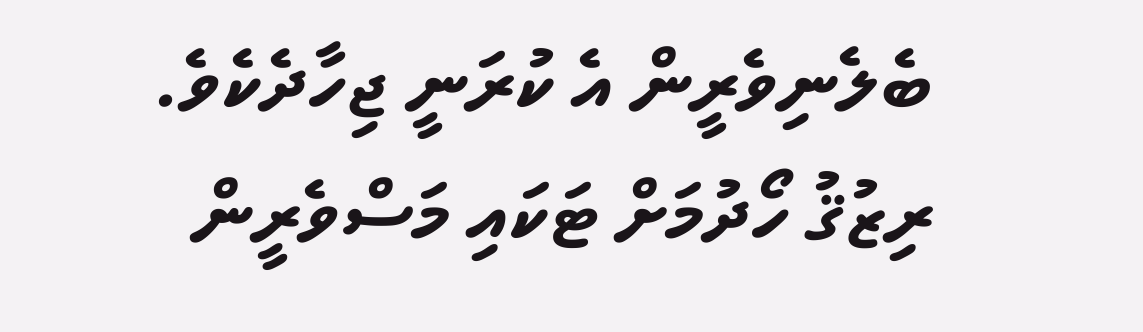ބެލެނިވެރީން އެ ކުރަނީ ޖިހާދެކެވެ. ރިޒުޤު ހޯދުމަށް ޓަކައި މަސްވެރީން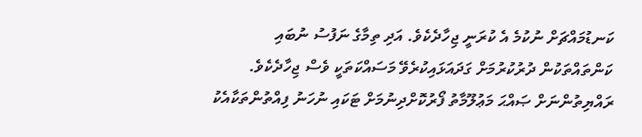ކަނޑުމައްޗަށް ނުކުމެ އެ ކުރަނީ ޖިހާދެކެވެ. އަދި ތިމާގެ ނަފުސު ނުބައި ކަންތައްތަކުން ދުރުކުރުމަށް ގަދައަޅައިކުރެވޭ މަސައްކަތަކީ ވެސް ޖިހާދެކެވެ. ރައްޔިތުންނަށް ޞައްޙަ މަޢުލޫމާތު ފޯރުކޮށްދިނުމަށް ޓަކައި ނުހަނު ފިއްތުންތަކާއެކު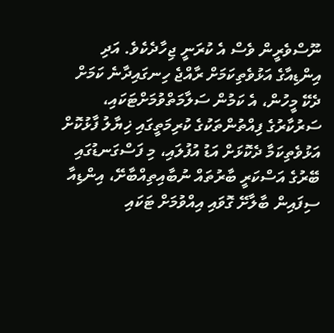ނޫސްވެރީން ވެސް އެ ކުރަނީ ޖިހާދެކެވެ. އަދި އިންޑިއާގެ އަޅުވެތިކަމަށް ރާއްޖެ ހިނގައިދާނެ ކަމަށް ދެކޭ މީހުން، އެ ކަމުން ސަލާމަތްވުމަށްޓަކައި، ސަރުކާރުގެ ފިއްތުންތަކުގެ ކުރިމަތީގައި ޚިޔާލު ފާޅުކޮށް އަޅުވެތިކަމާ ދެކޮޅަށް އަޑު އުފުލައި، މި ފަސްގަނޑުގައި ބޭރުގެ އަސްކަރީ ބާރުތައް ނުބާއިތިއްބާށޭ، އިންޑިއާ ސިފައިން ބާލާށޭ ގޮވައި އިއްވުމަށް ޓަކައި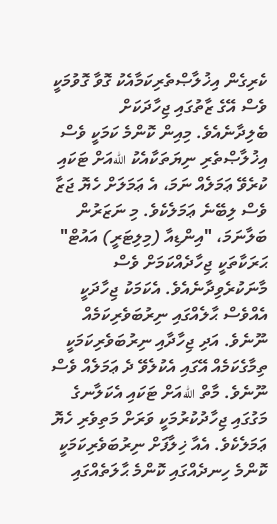ކެރިގެން އިޚުލާޞްތެރިކަމާއެކު ގޮވާ ގޮވުމަކީ ވެސް އޭގެ ޒާތުގައި ޖިހާދަކަށް ބެލިދާނެއެވެ. މިއިން ކޮންމެ ކަމަކީ ވެސް އިޚުލާޞްތެރި ނިޔަތަކާއެކު اللهއަށް ޓަކައި ކުރެވޭ ޢަމަލެއް ނަމަ، އެ ޢަމަލަށް ހެޔޮ ޖަޒާ ވެސް ލިބޭނެ ޢަމަލެކެވެ. މި ނަޒަރުން ބަލާނަމަ، "އިންޑިއާ (މިލިޓަރީ) އައުޓް" ޙަރަކާތަކީ ޖިހާދެއްކަމަށް ވެސް މާނަކުރެވިދާނެއެވެ. އެކަމަކު ޖިހާދަކީ އެއްވެސް ޙާލެއްގައި ނިރުބަވެރިކަމެއް ނޫނެވެ. އަދި ޖިހާދާއި ނިރުބަވެރިކަމަކީ ތިމާގެކަމެއް އޭގައި އެކުލެވޭ ދެ ޢަމަލެއް ވެސް ނޫނެވެ. މާތް اللهއަށް ޓަކައި އެކަލާނގެ މަގުގައި ޖިހާދުކުރުމަކީ ވަރަށް މަތިވެރި ހެޔޮ ޢަމަލެކެވެ. އެއާ ޚިލާފަށް ނިރުބަވެރިކަމަކީ ކޮންމެ ހިނދެއްގައި ކޮންމެ ޙާލަތެއްގައި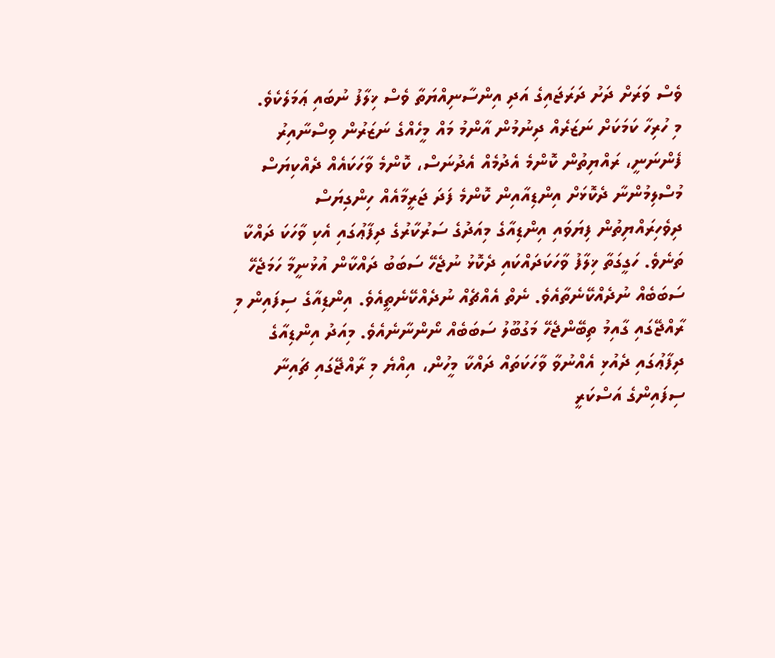ވެސް ވަރަށް ދަށު ދަރަޖައިގެ އަދި އިންސާނިއްޔަތާ ވެސް ޚިލާފު ނުބައި ޢަމަލެކެވެ.
މި ހުރިހާ ކަމަކަށް ނަޒަރެއް ދިނުމުން އާންމު މައް މީހެއްގެ ނަޒަރުން ވިސްނާއިރު ފެންނަނީ، ރައްޔިތުން ކޮންމެ އެދުމެއް އެދުނަސް، ކޮންމެ ވާހަކައެއް ދެއްކިޔަސް މުސްލިމުންނާ ދެކޮޅަށް އިންޑިއާއިން ކޮންމެ ފަދަ ޖަރީމާއެއް ހިންގިޔަސް ދިވެހިރައްޔިތުން ފިޔަވައި އިންޑިއާގެ މިއަދުގެ ސަރުކާރުގެ ދިފާޢުގައި އެކި ވާހަކަ ދައްކާ ތަނެވެ. ހަގީގަތާ ޚިލާފު ވާހަކަދައްކައި ދެކޮޅު ނުޖެހޭ ސަބަބު ދައްކާން އުޅުނީމާ ހަމަޖެހޭ ސަބަބެއް ނުދެއްކޭނެތާއެވެ. ނެތް އެއްޗެއް ނުދެއްކޭނެތީއެވެ. އިންޑިއާގެ ސިފައިން މި ރާއްޖޭގައި ގާއިމު ތިބޭންޖެހޭ މަގުބޫލު ސަބަބެއް ނޯންނާނެއެވެ. މިއަދު އިންޑިއާގެ ދިފާޢުގައި ދެއުޅި އެއްނުވާ ވާހަކަތައް ދައްކާ މީހުން، އިއްޔެ މި ރާއްޖޭގައި ޗައިނާ ސިފައިންގެ އަސްކަރީ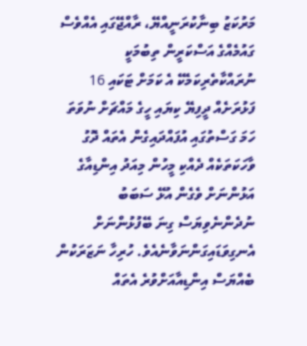މަރުކަޒު ބިނާކުރަނީއްޔޭ، ރާއްޖޭގައި އެއްވެސް ގައުމެއްގެ އަސްކަރީން ތިބުމަކީ ނުރައްކާތެރިކަމެކޭ އެ ކަމަށް ޓަކައި 16 ފަޅުރަށެއް ދީފިޔޭ ކިޔައި ހީގެ މައްޗަށް ނުވަތަ ހަމަ ގަސްތުގައި އުފައްދައިގެން އެތައް ދޮގު ވާހަކަތަކެއް ދެއްކި މީހުން މިއަދު އިންޑިއާގެ އަޅުންނަށް ވެގެން އުޅޭ ސަބަބު ނުދެންނެވިޔަސް ގިނަ ބޭފުޅުންނަށް އެނގިވަޑައިގަންނަވާނެއެވެ. ހުރިހާ ނަޒަރަކުން ބެއްޔަސް އިންޑިއާއަށްވުރެ އެތައް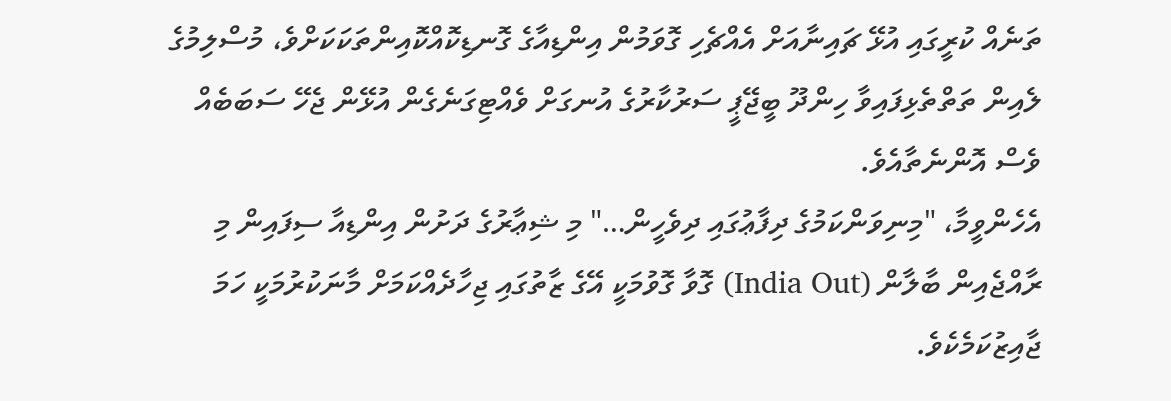ތަނެއް ކުރީގައި އުޅޭ ޗައިނާއަށް އެއްޗެހި ގޮވަމުން އިންޑިއާގެ ގޮނޑިކޮއްކޮއިންތަކަކަށްވެ، މުސްލިމުގެ ލެއިން ތަތްތެޅިފައިވާ ހިންދޫ ބީޖޭޕީ ސަރުކާރުގެ އުނގަށް ވެއްޓިގަނެގެން އުޅޭން ޖެހޭ ސަބަބެއް ވެސް އޮންނެތާއެވެ.
އެހެންވީމާ، "މިނިވަންކަމުގެ ދިފާޢުގައި ދިވެހީން…" މި ޝިޢާރުގެ ދަށުން އިންޑިއާ ސިފައިން މި ރާއްޖެއިން ބާލާން (India Out) ގޮވާ ގޮވުމަކީ އޭގެ ޒާތުގައި ޖިހާދެއްކަމަށް މާނަކުރުމަކީ ހަމަ ޖާއިޒުކަމެކެވެ.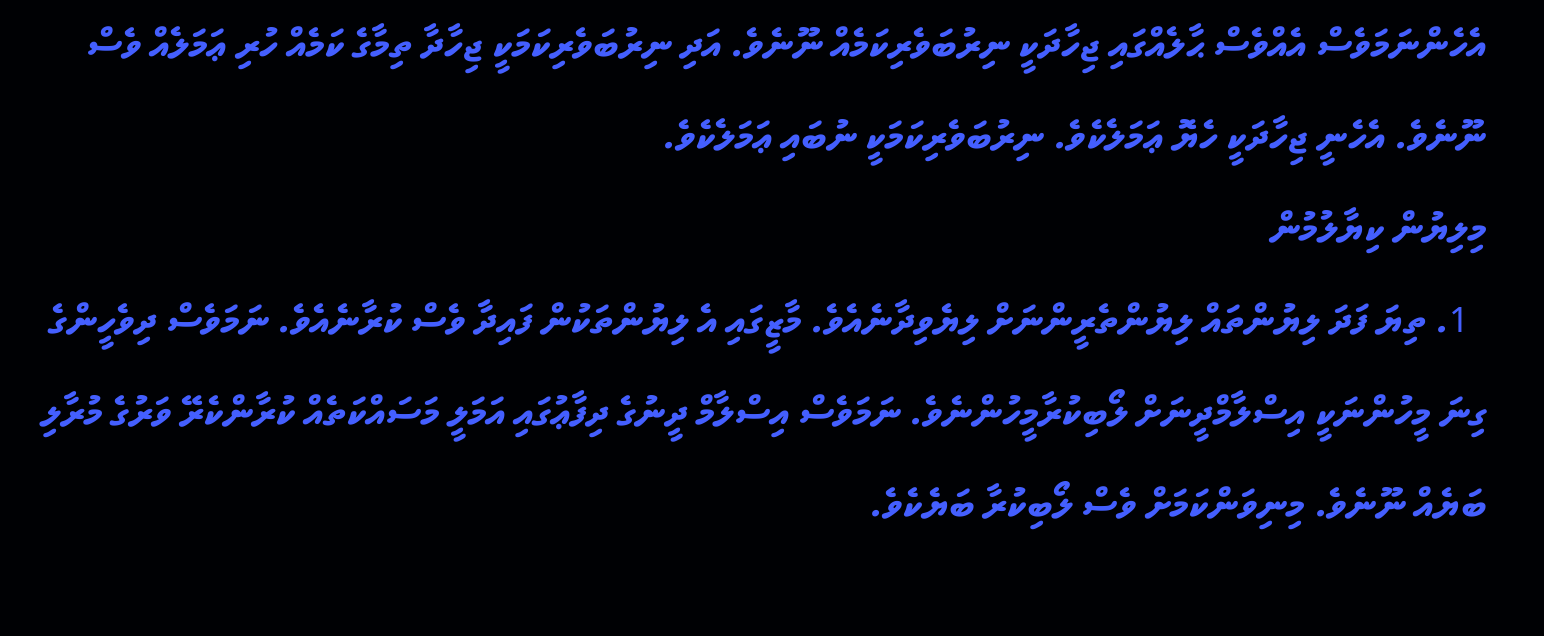އެހެންނަމަވެސް އެއްވެސް ޙާލެއްގައި ޖިހާދަކީ ނިރުބަވެރިކަމެއް ނޫނެވެ. އަދި ނިރުބަވެރިކަމަކީ ޖިހާދާ ތިމާގެ ކަމެއް ހުރި ޢަމަލެއް ވެސް ނޫނެވެ. އެހެނީ ޖިހާދަކީ ހެޔޮ ޢަމަލެކެވެ. ނިރުބަވެރިކަމަކީ ނުބައި ޢަމަލެކެވެ.
މިލިޔުން ކިޔާލުމުން
  1. ތިޔަ ފަދަ ލިޔުންތައް ލިޔުންތެރީންނަށް ލިޔެވިދާނެއެވެ. މާޒީގައި އެ ލިޔުންތަކުން ފައިދާ ވެސް ކުރާނެއެވެ. ނަމަވެސް ދިވެހީންގެ ގިނަ މީހުންނަކީ އިސްލާމްދީނަށް ލޯބިކުރާމީހުންނެވެ. ނަމަވެސް އިސްލާމް ދީނުގެ ދިފާޢުގައި އަމަލީ މަސައްކަތެއް ކުރާންކެރޭ ވަރުގެ މުރާލި ބަޔެއް ނޫނެވެ. މިނިވަންކަމަށް ވެސް ލޯބިކުރާ ބަޔެކެވެ.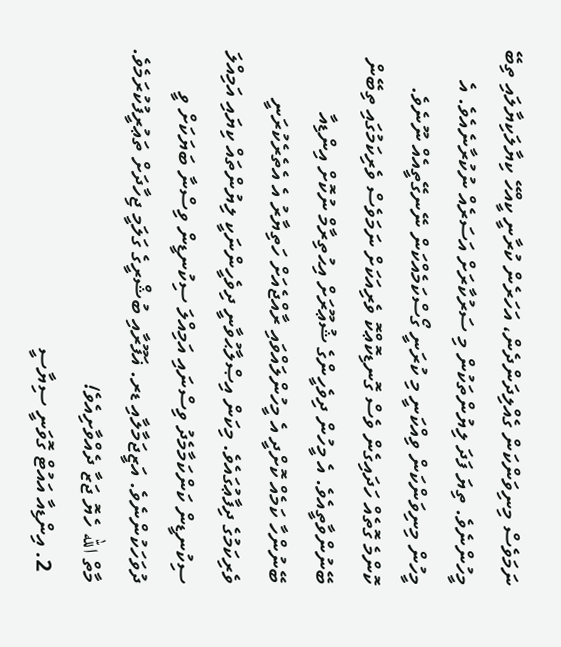ނަމަވެސް މިނިވަންކަން ގެއްލިދަންދެން، އަހަރެން ކުރާނީ ކީއްހޭ ކިޔާލަކިޔާލައި ތިބޭ މީހުންނެވެ. ތިޔަ ފަދަ ލިޔުންތަކުން މި ސަރުކާރަށް އަސަރެއް ނުކުރާނެއެވެ. އެ މީހުން މިނިވަންކަން ވިއްކަނީ މި ކުރަނީ ގޯސްކަމެއްކަން ނޭނގޭތީއެއް ނޫނެވެ. ކޮންމެ ގޮތެއް ހަދައިގެން ވެސް ގޮނޑިކޮޢްކޮ ވެރިއަކަށް ނަމަވެސް ވެރިކަމުގައި ތިބޭން ބޭނުންވާތީއެވެ. އެ މީހުން ދިވެހީންގެ ޝުޢޫރަށް އިޙުތިރާމް ނުކޮށް އިންޑިއާ ބޭނުންހާ ކަމެއް ކޮށްދީ އެ މީހުންލައްވައި ރާއްޖެއަށް ހަތިޔާރު އެ އެތެރެކުރަނީ ވެރިކަމުގެ ދިފާޢުގައެވެ. މިކަން އިޞްލާޙުވާނީ ދިވެހީންނަކީ ލިޔުންތައް ކިޔައި އަމިއްލަ ސިކުނޑީން ކަންކަމާމެދު ވިސްނައި އަމިއްލަ ސިކުނޑީން ވިސްނާ ބަޔަކަށް ވީ ދުވަހަކުންނެވެ. އަޒީޖަމާލާއި ޑރ. ޣަފޫރާއި ބުޝްރީގެ ގަލަމީ ޖިހާދަށް ތަޢުރީފުކުރަމެވެ. މާތް الله ހެޔޮ ޖަޒާ ދެއްވާށިއެވެ!
  2. އިންޑިއާ އައުޓް ގޮވަނީ ސިޔާސީ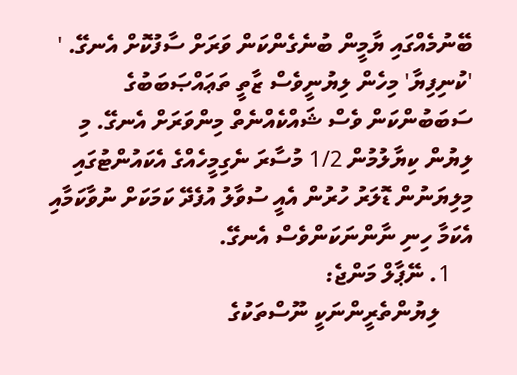ބޭނުމެއްގައި ޔާމީން ބުނެގެންކަން ވަރަށް ސާފުކޮށް އެނގޭ. ' 'ކުނިފިޔާ' މިހެން ލިޔުނީވެސް ޒާތީ ތަޢައްޞަބަބުގެ ސަބަބުންކަން ވެސް ޝައްކެއްނެތް މިންވަރަށް އެނގޭ. މި ލިޔުން ކިޔާލުމުން 1/2 މުސާރަ ނެގިމީހެއްގެ އެކައުންޓުގައި މިލިޔަނުން ޑޮލަރު ހުރުން އެއީ ސުވާލު އުފެދޭ ކަމަކަށް ނުވާކަމާއި އެކަމާ ހިނި ނާންނަކަންވެސް އެނގޭ.
    1. ނޭޕާލް މަންޖެ:
      ލިޔުންތެރީންނަކީ ނޫސްތަކުގެ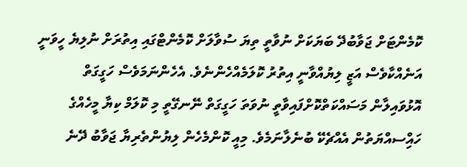ކޮމެންޓަށް ޖަވާބުދޭ ބަޔަކަށް ނުވާތީ ތިޔަ ސުވާލަށް ކޮމެންޓްގައި އިތުރަށް ނުލިޔެ ހީވަނީ އަނެއްކާވެސް އަޒީ ލިޔުއްވާނީ އިތުރު ކޮލަމެއްހެންނެވެ. އެހެންނަމަވެސް ހަގީގަތް އޮޅުވައިލާން މަސައްކަތްކޮށްފައިވާތީ ނުވަތަ ހަގީގަތް ނޭނގޭތީ މި ކޮލަމް ކިޔާ މީހެއްގެ ހައްިސއްޔަތުން އެއްޗެކޭ ބުނެލާނަމެވެ. މިއީ ކޮންމެހެން ލިޔުންތެރިޔާ ޖަވާބު ދޭނެ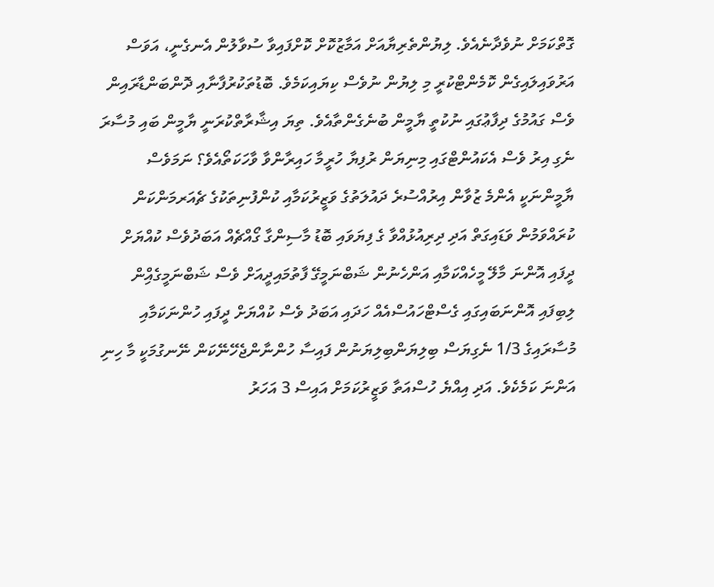ގޮތްކަމަށް ނުވެދާނެއެވެ. ލިޔުންތެރިޔާއަށް އަމާޒުކޮށް ކޮށްފައިވާ ސުވާލުން އެނގެނީ، އަވަސް އަރުވައިލައިގެން ކޮމެންޓްކުރީ މި ލިޔުން ނުވެސް ކިޔައިކަމެވެ. ބޮޑުތަކުރުފާނާއި ދޮންބަންޑާރައިން ވެސް ގައުމުގެ ދިފާޢުގައި ނުކުތީ ޔާމީން ބުނެގެންތާއެވެ. ތިޔަ އިޝާރާތްކުރަނީ ޔާމީން ބައި މުސާރަ ނެގި އިރު ވެސް އެކައުންޓްގައި މިނިޔަން ރުފިޔާ ހުރީމާ ހައިރާންވާ ވާހަކަތޯއެވެ؟ ނަމަވެސް ޔާމީންނަކީ އެންމެ ޒުވާން އިރުއްސުރެ ދައުލަތުގެ ވަޒީރުކަމާއި ކުންފުނިތަކުގެ ޗެއަރމަންކަން ކުރައްވަމުން ވަޑައިގަތް އަދި ދިރިއުޅުއްވާ ގެ ފިޔަވައި ބޮޑު މާސިންގާ ގޯއްޗެއް އަބަދުވެސް ކުއްޔަށް ދީފައި އޮންނަ މާލޭ މީހެއްކަމާއި އަންހެނުން ޝަބްނަމީގޭ ފާތުމައިދީއަށް ވެސް ޝަބްނަމީގެއްިން ލިބިފައި އޮންނަބައިގައި ގެސްޓްހައުސްއެއް ހަދައި އަބަދު ވެސް ކުއްޔަށް ދީފައި ހުންނަކަމާއި މުސާރައިގެ 1/3 ނެގިޔަސް ބިލިޔަންބިލިޔަނުން ފައިސާ ހުންނާންޖެހޭނޭކަން ނޭނގުމަކީ މާ ހިނި އަންނަ ކަމެކެވެ. އަދި އިއްޔެ ހުސްއަތާ ވަޒީރުކަމަށް އައިސް 3 އަހަރު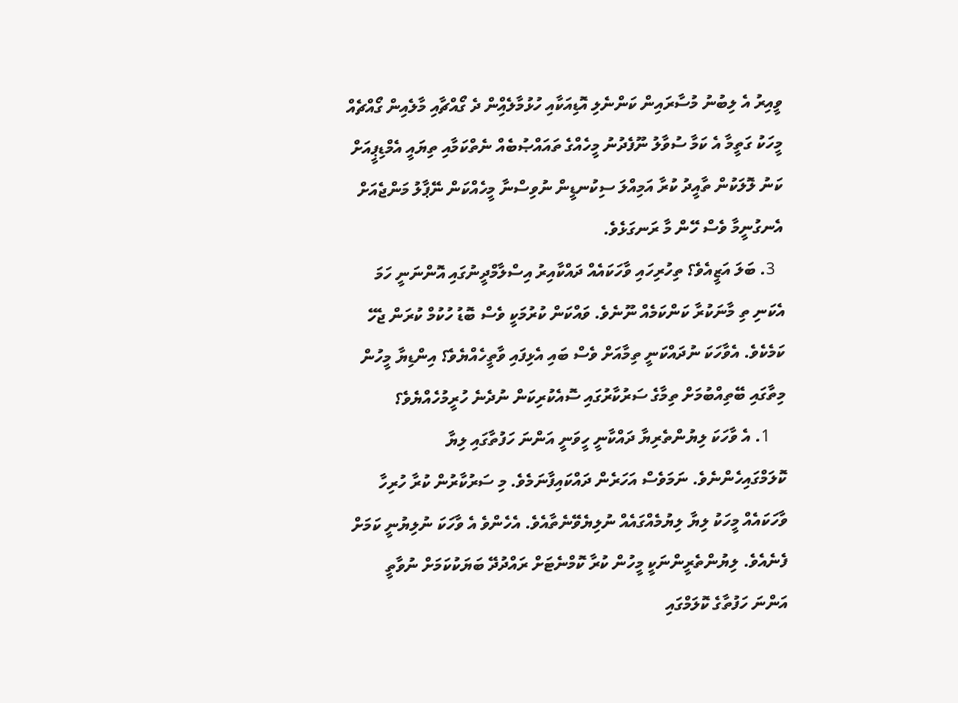ވީއިރު އެ ލިބުނު މުސާރައިން ކަންނެލި އޮޑިއަކާއި ހުޅުމާލެއްިން ދެ ގޯއްޗާއި މާލެއިން ގޯއްޗެއް މީހަކު ގަތީމާ އެ ކަމާ ސުވާލު ނޫފެދުނު މީހެއްގެ ތައައްޞުބެއް ނެތްކަމާއި ތިޔައީ އެމްޑިޕީއަށް ކަނު ލޮލަކުން ތާއީދު ކުރާ އަމިއްލަ ސިކުނޑީން ނުވިސްނާ މީހެއްކަން ނޭޕާލު މަންޖެއަށް އެނގުނީމާ ވެސް ހޭން މާ ރަނގަޅެވެ.
  3. ބަލަ އަޒީއެވެ؟ ތިހުރިހައި ވާހަކައެއް ދައްކާއިރު އިސްލާމްދީނުގައި އޮންނަނީ ހަމަ އެކަނި ތި މާނަކުރާ ކަންކަމެއް ނޫނެވެ. ވައްކަން ކުރުމަކީ ވެސް ބޮޑު ހުކުމް ކުރަން ޖެހޭ ކަމެކެވެ. އެވާހަކަ ނުދައްކަނީ ތިމާއަށް ވެސް ބައި އެޅިފައި ވާތީހެއްޔެވެ؟ އިންޑިޔާ މީހުން މިތާގައި ބޭތިއްބުމަށް ތިމާގެ ސަރުކާރުގައި ސޮއެކުރިކަން ނުދެނެ ހުރީމުހެއްޔެވެ؟
    1. އެ ވާހަކަ ލިޔުންތެރިޔާ ދައްކާނީ ހީވަނީ އަންނަ ހަފުތާގައި ލިޔާ ކޮލަމްގައިހެންނެވެ. ނަމަވެސް އަހަރެން ދައްކައިފާނަމެވެ. މި ސަރުކާރުން ކުރާ ހުރިހާ ވާހަކައެއް މީހަކު ލިޔާ ލިޔުމެއްގައެއް ނުލިޔެވޭނެތާއެވެ. އެހެންވެ އެ ވާހަކަ ނުލިޔުނީ ކަމަށް ފެނެއެވެ. ލިޔުންތެރީންނަކީ މީހުން ކުރާ ކޮމްނެޓަށް ރައްދުދޭ ބަޔަކުކަމަށް ނުވާތީ އަންނަ ހަފުތާގެ ކޮލަމްގައި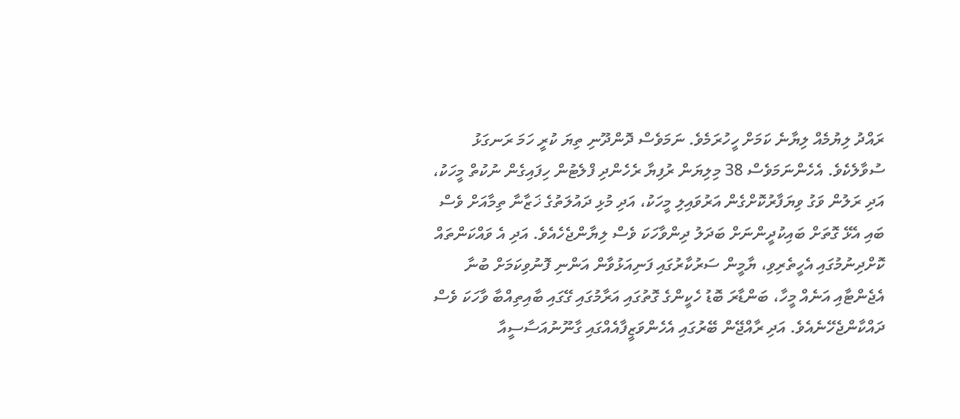ރައްދު ލިޔުމެއް ލިޔާނެ ކަމަށް ހީހުރަމެވެ. ނަމަވެސް ދޮންދޫނި ތިޔަ ކުރީ ހަމަ ރަނގަޅު ސުވާލެކެވެ. އެހެންނަމަވެސް 38 މިލިޔަން ރުފިޔާ ރެހެންދި ފްލެޓުން ހިފައިގެން ނުކުތް މީހަކު، އަދި ރަލުން ވަގު ވިޔަފާރުކޮށްގެން އަރުވައިލި މީހަކު، އަދި މުޅި ދައުލަތުގެ ޚަޒާނާ ތިމާއަށް ވެސް ބައި އެޅޭ ގޮތަށް ބައިކުދީންނަށް ބަދަލު ދިންވާހަކަ ވެސް ލިޔާންޖެހެއެވެ. އަދި އެ ވައްކަންތައް ކޮށްދިނުމުގައި އެހީތެރިވި، ޔާމީން ސަރުކާރުގައި ފަނިއަޅުވާން އަންނި ފޮނުވިކަމަށް ބުނާ އެޖެންޓާއި އަނެއް މީހާ، ބަންޑާރަ ބޮޑު ހެކީންގެ ގޮތުގައި އަރާމުގައި ގޭގައި ބާއިތިއްބާ ވާހަކަ ވެސް ދައްކާންޖެހޭނެއެވެ. އަދި ރާއްޖޭން ބޭރުގައި އެހެންވަޒީފާއެއްގައި ގާނޫނުއަސާސީއާ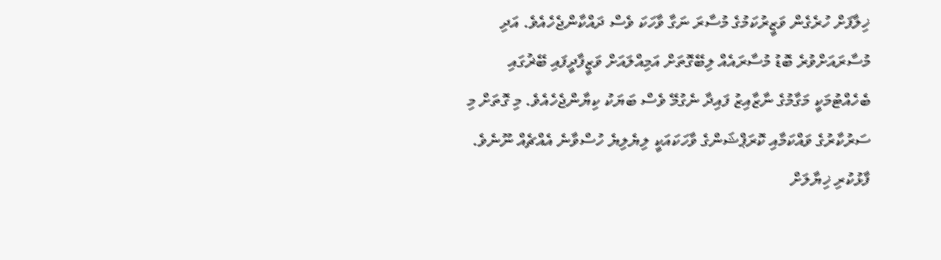ޚިލާފަށް ހުރެގެން ވަޒީރުކަމުގެ މުސާރަ ނަގާ ވާހަކަ ވެސް ދައްކާންޖެހެއެވެ. އަދި މުސާރައަށްވުރެ ބޮޑު މުސާރައެއް ލިބޭގޮތަށް އަމިއްލައަށް ވަޒީފާދީފައި ބޭޜުގައި ބެހެއްޓުމަކީ މަގާމުގެ ނާޒާއިޒު ފައިދާ ނެގުމޭ ވެސް ބަޔަކު ކިޔާންޖެހެއެވެ. މި ގޮތަށް މި ސަރުކާރުގެ ވައްކަމާއި ކޮރަޕްޝަންގެ ވާހަކައަކީ ލިޔެލިޔެ ހުސްވާނެ އެއްޗެއް ނޫނެވެ. ފާޅުކުރި ޚިޔާލަށް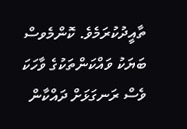ތާއީދުކުރަމެވެ. ކޮންމެވސް ބަޔަކު ވައްކަންތަކުގެ ވާހަކަ ވެސް ރަނގަޅަށް ދައްކާން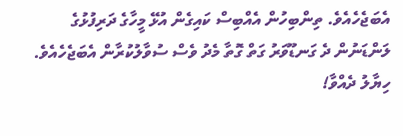އެބަޖެހެއެވެ. ތިންބިހުން އެއްބިސް ކައިގެން އުޅޭ މީހާގެ ދަރިފުޅުގެ ލަންޑަނުން ދެ ގަނޑޫވަރު ގަތް ގޮތާ މެދު ވެސް ސުވާލުކުރާން އެބަޖެހެއެވެ.
ހިޔާލު ދެއްވާ!